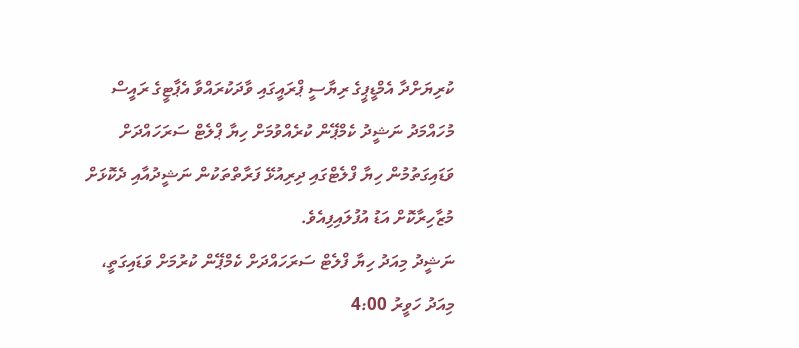ކުރިޔަށްދާ އެމްޑީޕީގެ ރިޔާސީ ޕްރައީގައި ވާދަކުރައްވާ އެޕާޓީގެ ރައީސް މުހައްމަދު ނަޝީދު ކެމްޕޭން ކުރެއްވުމަށް ހިޔާ ޕްލެޓް ސަރަހައްދަށް ވަޑައިގަތުމުން ހިޔާ ފްލެޓްގައި ދިރިއުޅޭ ފަރާތްތަކުން ނަޝީދުއާއި ދެކޮޅަށް މުޒާހިރާކޮށް އަޑު އުފުލައިފިއެވެ.
ނަޝީދު މިއަދު ހިޔާ ފްލެޓް ސަރަހައްދަށް ކެމްޕޭން ކުރުމަށް ވަޑައިގަތީ، މިއަދު ހަވީރު 4:00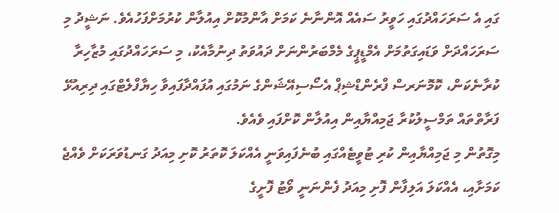ގައި އެ ސަރަހައްދުގައި ހަވީރު ސައެއް އޮންނާނެ ކަމަށް އާންމުކޮށް އިއުލާން ކުރުމަށްފަހުއެވެ. ނަޝީދު މި ސަރަހައްދަށް ވަޑައިގަތުމަށް އެމްޑީޕީގެ މެމްބަރުންނަށް ދައުވަތު ދިނުމާއެކު، މި ސަރަހައްދުގައި މުޒާހިރާ ކުރާނެކަން، ކޮމޮނަރސް ފްރެންޑްޝިޕް އެސޯސިއޭޝަންގެ ނަމުގައި އުފައްދާފައިވާ ހިޔާފްލެޓްގައި ދިރިއުޅޭ ފަރާތްތައް ތަމްސީލުކުރާ ޖަމިއްޔާއިން އިއުލާން ކޮށްފައި ވެއެވެ.
މިގޮތުން މި ޖަމިއްޔާއިން ކުރި ޓުވީޓެއްގައި ބުނެފައިވަނީ އެއްކަލަ ކޮތަރު ކޮށި މިއަދު ގަނޑުވަރަކަށް ވެއްޖެ ކަމަށާއި، އެއްކަލަ އަލިފާން ފޮށި މިއަދު ފެންނަނީ ވޯޓު ފޮށީގެ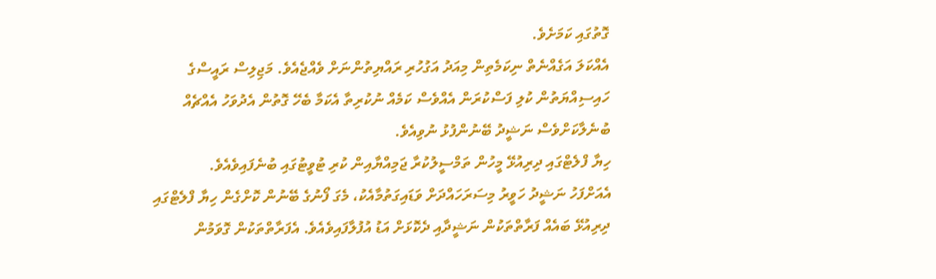ގޮތުގައި ކަމަށެވެ.
އެއްކަލަ އަގެއްނެތް ނިކަމެތިން މިއަދު އަގުހުރި ރައްޔިތުންނަށް ވެއްޖެއެވެ. މަޖިލިސް ރައީސްގެ ހައިސިއްޔަތުން ކުލި ފަސްކުރަން އެއްވެސް ކަމެއް ނުކުރިތާ އެކަމާ ބެހޭ ގޮތުން އެދުވަހު އެއްޗެއް ބުނެލާކަށްވެސް ނަޝީދު ބޭނުންފުޅު ނުވިއެވެ.
ހިޔާ ފްލެޓްގައި ދިރިއުޅޭ މީހުން ތަމްސީލުކުރާ ޖަމިއްޔާއިން ކުރި ޓުވީޓުގައި ބުނެފައިވެއެވެ.
އެއަށްފަހު ނަޝީދު ހަވީރު މިސަރަހައްދަށް ވަޑައިގަތުމާއެކު، މެގަ ފޯނުގެ ބޭނުން ކޮށްގެން ހިޔާ ފްލެޓްގައި ދިރިއުޅޭ ބައެއް ފަރާތްތަކުން ނަޝީދާއި ދެކޮޅަށް އަޑު އުފުލާފައިވެއެވެ. އެފަރާތްތަކުން ގޮވަމުން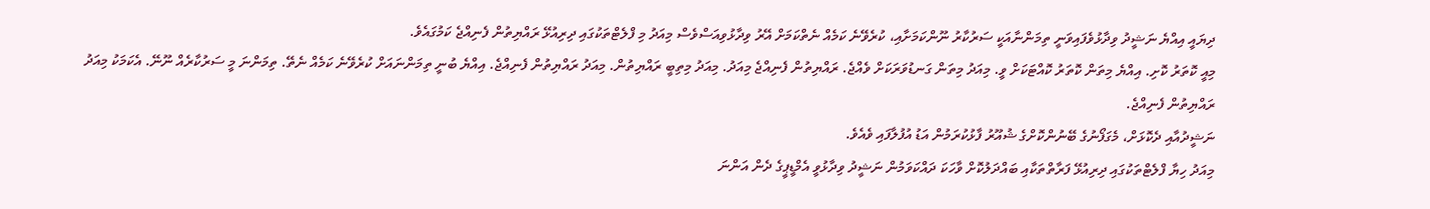ދިޔައީ އިއްޔެ ނަޝީދު ވިދާޅުވެފައިވަނީ ތިމަންނާއަކީ ސަރުކާރު ނޫންކަމަށާއި، ކުރެވޭނެ ކަމެއް ނެތްކަމަށް އޭރު ވިދާޅުވިއަސްވެސް މިއަދު މި ފްލެޓްތަކުގައި ދިރިއުޅޭ ރައްޔިތުން ފެނިއްޖެ ކަމުގައެވެ.
މިއީ ކޮތަރު ކޮށި. އިއްޔެ މިތަން ކޮތަރު ކޮއްޓަކަށް ވީ. މިއަދު މިތަން ގަނޑުވަރަކަށް ވެއްޖެ. ރައްޔިތުން ފެނިއްޖެ މިއަދު. މިއަދު މިތިބީ ރައްޔިތުން. މިއަދު ރައްޔިތުން ފެނިއްޖެ. އިއްޔެ ބުނީ ތިމަންނައަށް ކުރެވޭނެ ކަމެއް ނެތޭ. ތިމަންނަ މީ ސަރުކާރެއް ނޫނޭ. އެކަމަކު މިއަދު ރައްޔިތުން ފެނިއްޖެ.
ނަޝީދުއާއި ދެކޮޅަށް، މެގަފޯނުގެ ބޭނުންކޮށްގެ ޝުއޫރު ފާޅުކުރަމުން އަޑު އުފުލާފައި ވެއެވެ.
މިއަދު ހިޔާ ފްލެޓްތަކުގައި ދިރިއުޅޭ ފަރާތްތަކާއި ބައްދަލުކޮށް ވާހަކަ ދައްކަވަމުން ނަޝީދު ވިދާޅުވީ އެމްޑީޕީގެ ދެން އަންނަ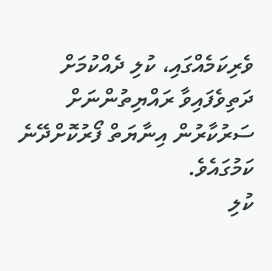ވެރިކަމެއްގައި، ކުލި ދެއްކުމަށް ދަތިވެފައިވާ ރައްޔިތުންނަށް ސަރުކާރުން އިނާޔަތް ފޯރުކޮށްދޭނެ ކަމުގައެވެ.
ކުލި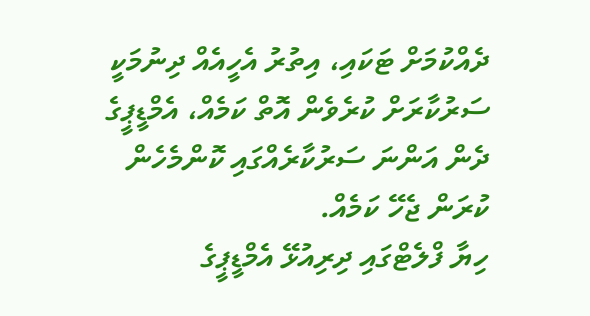ދެއްކުމަށް ޓަކައި، އިތުރު އެހީއެއް ދިނުމަކީ ސަރުކާރަށް ކުރެވެން އޮތް ކަމެއް، އެމްޑީޕީގެ ދެން އަންނަ ސަރުކާރެއްގައި ކޮންމެހެން ކުރަން ޖެހޭ ކަމެއް.
ހިޔާ ފްލެޓްގައި ދިރިއުޅޭ އެމްޑީޕީގެ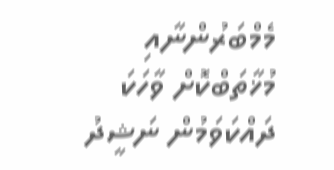މެމްބަރުންނާއި މުޚާތަބްކޮށް ވާހަކަ ދައްކަވަމުން ނަޝީދު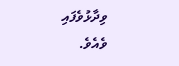ވިދާޅުވެފައި ވެއެވެ.